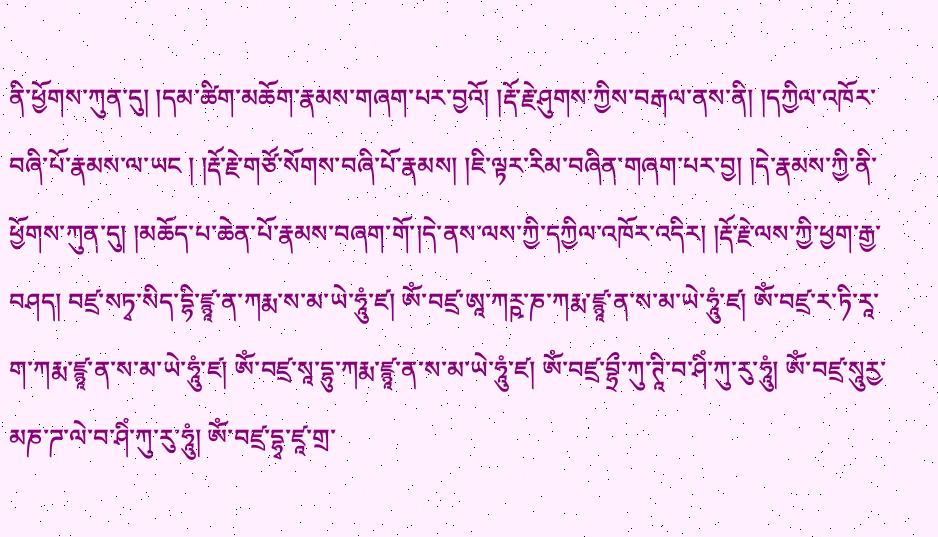ནི་ཕྱོགས་ཀུན་དུ། །དམ་ཚིག་མཆོག་རྣམས་གཞག་པར་བྱའོ། །རྡོ་རྗེ་ཤུགས་ཀྱིས་བརྒལ་ནས་ནི། །དཀྱིལ་འཁོར་བཞི་པོ་རྣམས་ལ་ཡང ། །རྡོ་རྗེ་གཙོ་སོགས་བཞི་པོ་རྣམས། །ཇི་ལྟར་རིམ་བཞིན་གཞག་པར་བྱ། །དེ་རྣམས་ཀྱི་ནི་ཕྱོགས་ཀུན་དུ། །མཆོད་པ་ཆེན་པོ་རྣམས་བཞག་གོ་།དེ་ནས་ལས་ཀྱི་དཀྱིལ་འཁོར་འདིར། །རྡོ་རྗེ་ལས་ཀྱི་ཕྱག་རྒྱ་བཤད། བཛྲ་སཏྭ་སིད་དྷི་ཛྙཱ་ན་ཀརྨ་ས་མ་ཡེ་ཧཱུཾ་ཛ། ཨོཾ་བཛྲ་ཨཱ་ཀཪྵ་ཎ་ཀརྨ་ཛྙཱ་ན་ས་མ་ཡེ་ཧཱུཾ་ཛ། ཨོཾ་བཛྲ་ར་ཏི་རཱ་ག་ཀརྨ་ཛྙཱ་ན་ས་མ་ཡེ་ཧཱུཾ་ཛ། ཨོཾ་བཛྲ་སཱ་དྷུ་ཀརྨ་ཛྙཱ་ན་ས་མ་ཡེ་ཧཱུཾ་ཛ། ཨོཾ་བཛྲ་བྷྲྀ་ཀུ་ཊཱི་བ་ཤིཾ་ཀུ་རུ་ཧཱུཾ། ཨོཾ་བཛྲ་སཱུརྱ་མཎ་ཌ་ལེ་བ་ཤིཾ་ཀུ་རུ་ཧཱུཾ། ཨོཾ་བཛྲ་དྷྭ་ཛཱ་གྲ་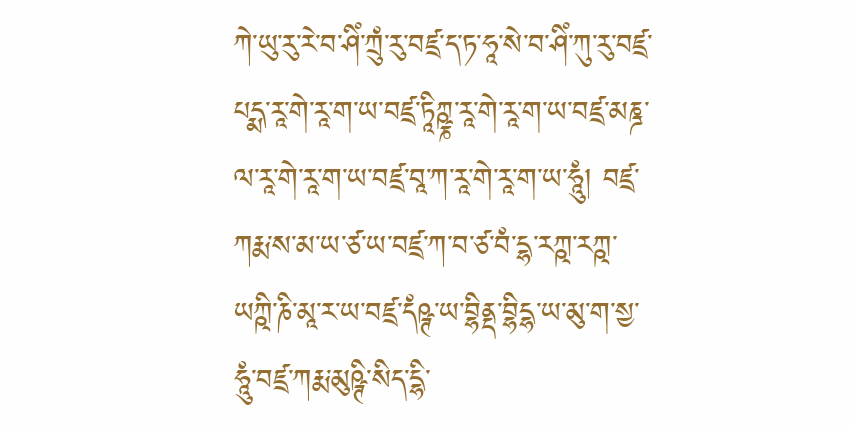ཀེ་ཡུ་རུ་རེ་བ་ཤིཾ་ཀྲུཾ་རུ་བཛྲ་ད་ཏ་ཧཱ་སེ་བ་ཤིཾ་ཀུ་རུ་བཛྲ་པདྨ་རཱ་གེ་རཱ་ག་ཡ་བཛྲ་ཏཱིཀྵྞ་རཱ་གེ་རཱ་ག་ཡ་བཛྲ་མཎྜ་ལ་རཱ་གེ་རཱ་ག་ཡ་བཛྲ་བཱ་ཀ་རཱ་གེ་རཱ་ག་ཡ་ཧཱུཾ། བཛྲ་ཀརྨ་ས་མ་ཡ་ཙ་ཡ་བཛྲ་ཀ་བ་ཙ་བཾ་དྷ་རཀྵ་རཀྵ་ཡཀྵི་ཎི་མཱ་ར་ཡ་བཛྲ་དཾཥྚ་ཡ་བྷིནྡ་བྷིདྷ་ཡ་མུ་ག་སྱ་ཧཱུཾ་བཛྲ་ཀརྨ་མུཥྚི་སིད་དྷི་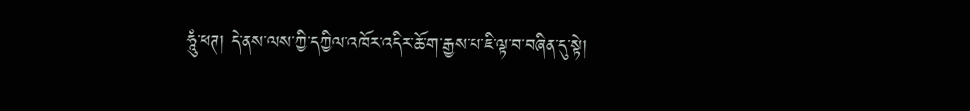ཧཱུཾ་ཕཊ། དེ་ནས་ལས་ཀྱི་དཀྱིལ་འཁོར་འདིར་ཆོ་ག་རྒྱས་པ་ཇི་ལྟ་བ་བཞིན་དུ་སྟེ།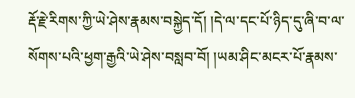རྡོ་རྗེ་རིགས་ཀྱི་ཡེ་ཤེས་རྣམས་བསྐྱེད་དོ། །དེ་ལ་དང་པོ་ཉིད་དུ་ཞི་བ་ལ་སོགས་པའི་ཕྱག་རྒྱའི་ཡེ་ཤེས་བསླབ་བོ། །ཡམ་ཤིང་མངར་པོ་རྣམས་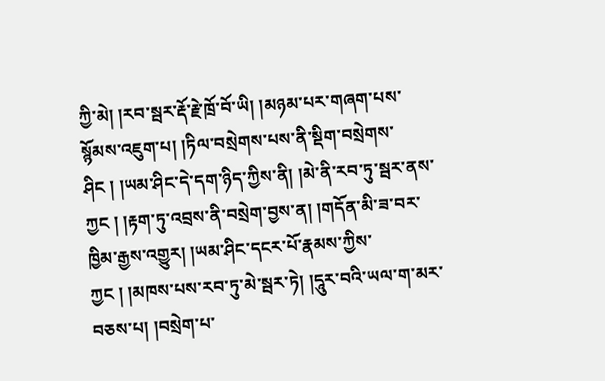ཀྱི་མེ། །རབ་སྦར་རྡོ་རྗེ་ཁྲོ་བོ་ཡི། །མཉམ་པར་གཞག་པས་སྙོམས་འཇུག་པ། །ཏིལ་བསྲེགས་པས་ནི་སྡིག་བསྲེགས་ཤིང ། །ཡམ་ཤིང་དེ་དག་ཉིད་ཀྱིས་ནི། །མེ་ནི་རབ་ཏུ་སྦར་ནས་ཀྱང ། །རྟག་ཏུ་འབྲས་ནི་བསྲེག་བྱས་ན། །གདོན་མི་ཟ་བར་ཁྱིམ་རྒྱས་འགྱུར། །ཡམ་ཤིང་དངར་པོ་རྣམས་ཀྱིས་ཀྱང ། །མཁས་པས་རབ་ཏུ་མེ་སྦར་ཏེ། །དཱུར་བའི་ཡལ་ག་མར་བཅས་པ། །བསྲེག་པ་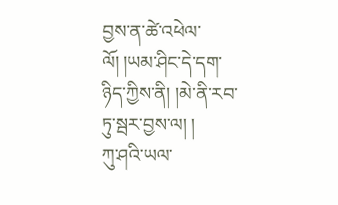བྱས་ན་ཚེ་འཕེལ་ལོ། །ཡམ་ཤིང་དེ་དག་ཉིད་ཀྱིས་ནི། །མེ་ནི་རབ་ཏུ་སྦར་བྱས་ལ། །
ཀུ་ཤའི་ཡལ་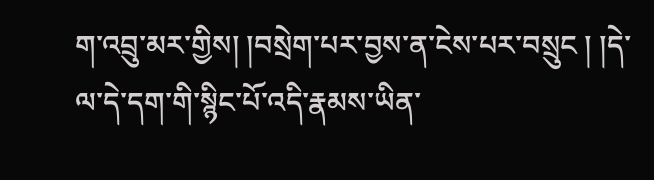ག་འབྲུ་མར་གྱིས། །བསྲེག་པར་བྱས་ན་ངེས་པར་བསྲུང ། །དེ་ལ་དེ་དག་གི་སྙིང་པོ་འདི་རྣམས་ཡིན་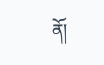ནོ།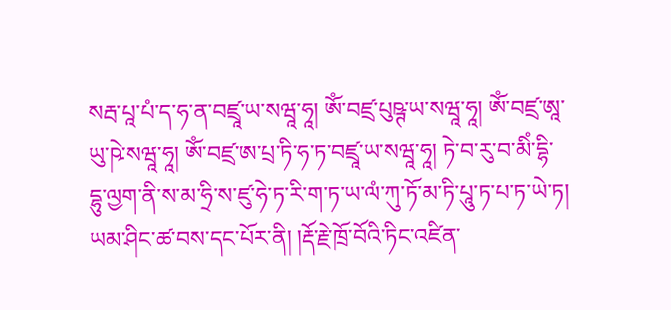སརྦ་པཱ་པཾ་ད་ཧ་ན་བཛྲཱ་ཡ་སཝཱ་ཧཱ། ཨོཾ་བཛྲ་པུཥྚ་ཡ་སཝཱ་ཧཱ། ཨོཾ་བཛྲ་ཨཱ་ཡུ་ཥེ་སཝཱ་ཧཱ། ཨོཾ་བཛྲ་ཨ་པྲ་ཏི་ཧ་ཏ་བཛྲཱ་ཡ་སཝཱ་ཧཱ། ཏེ་བ་རུ་བ་མིཾ་དྷི་དྷུ་ལྱག་ནི་ས་མ་ཧྲི་ས་ཛུ་ཧེ་ཏ་རི་ག་ཏ་ཡ་ལཾ་ཀུ་ཏོ་མ་ཏི་པཱུ་ཏ་པ་ཏ་ཡེ་ཏ། ཡམ་ཤིང་ཚ་བས་དང་པོར་ནི། །རྡོ་རྗེ་ཁྲོ་བོའི་ཏིང་འཛིན་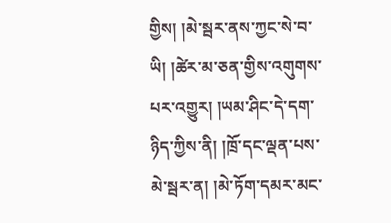གྱིས། །མེ་སྦར་ནས་ཀྱང་སེ་བ་ཡི། །ཚེར་མ་ཅན་གྱིས་འགུགས་པར་འགྱུར། །ཡམ་ཤིང་དེ་དག་ཉིད་ཀྱིས་ནི། །ཁྲོ་དང་ལྡན་པས་མེ་སྦར་ན། །མེ་ཏོག་དམར་མང་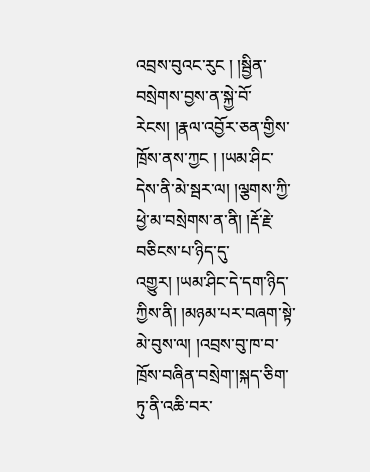འབྲས་བུའང་རུང ། །སྦྱིན་བསྲེགས་བྱས་ན་སྐྱེ་བོ་རེངས། །རྣལ་འབྱོར་ཅན་གྱིས་ཁྲོས་ནས་ཀྱང ། །ཡམ་ཤིང་དེས་ནི་མེ་སྦར་ལ། །ལྕགས་ཀྱི་ཕྱེ་མ་བསྲེགས་ན་ནི། །རྡོ་རྗེ་བཅིངས་པ་ཉིད་དུ་འགྱུར། །ཡམ་ཤིང་དེ་དག་ཉིད་ཀྱིས་ནི། །མཉམ་པར་བཞག་སྟེ་མེ་བུས་ལ། །འབྲས་བུ་ཁ་བ་ཁྲོས་བཞིན་བསྲེག་།སྐད་ཅིག་ཏུ་ནི་འཆི་བར་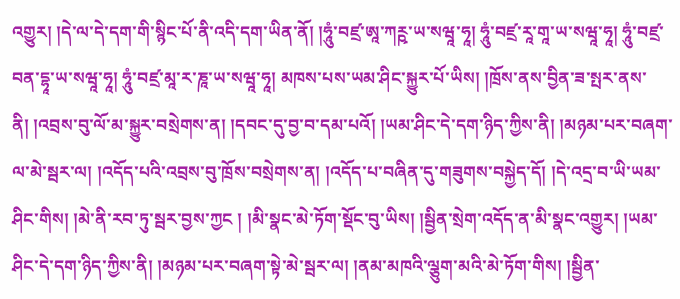འགྱུར། །དེ་ལ་དེ་དག་གི་སྙིང་པོ་ནི་འདི་དག་ཡིན་ནོ། །ཧཱུཾ་བཛྲ་ཨཱ་ཀཪྵ་ཡ་སཝཱ་ཧཱ། ཧཱུཾ་བཛྲ་རཱ་གཱ་ཡ་སཝཱ་ཧཱ། ཧཱུཾ་བཛྲ་བན་དྷཱ་ཡ་སཝཱ་ཧཱ། ཧཱུཾ་བཛྲ་མཱ་ར་ཎཱ་ཡ་སཝཱ་ཧཱ། མཁས་པས་ཡམ་ཤིང་སྐྱུར་པོ་ཡིས། །ཁྲོས་ནས་བྱིན་ཟ་སྤར་ནས་ནི། །འབྲས་བུ་ལོ་མ་སྐྱུར་བསྲེགས་ན། །དབང་དུ་བྱ་བ་དམ་པའོ། །ཡམ་ཤིང་དེ་དག་ཉིད་ཀྱིས་ནི། །མཉམ་པར་བཞག་ལ་མེ་སྦར་ལ། །འདོད་པའི་འབྲས་བུ་ཁྲོས་བསྲེགས་ན། །འདོད་པ་བཞིན་དུ་གཟུགས་བསྐྱེད་དོ། །དེ་འདྲ་བ་ཡི་ཡམ་ཤིང་གིས། །མེ་ནི་རབ་ཏུ་སྦར་བྱས་ཀྱང ། །མི་སྣང་མེ་ཏོག་སྡོང་བུ་ཡིས། །སྦྱིན་སྲེག་འདོད་ན་མི་སྣང་འགྱུར། །ཡམ་ཤིང་དེ་དག་ཉིད་ཀྱིས་ནི། །མཉམ་པར་བཞག་སྟེ་མེ་སྦར་ལ། །ནམ་མཁའི་ལྕུག་མའི་མེ་ཏོག་གིས། །སྦྱིན་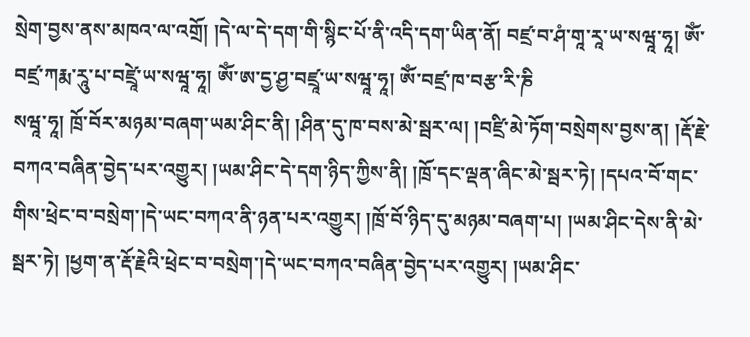སྲེག་བྱས་ནས་མཁའ་ལ་འགྲོ། །དེ་ལ་དེ་དག་གི་སྙིང་པོ་ནི་འདི་དག་ཡིན་ནོ། བཛྲ་བ་ཤཾ་གཱ་རཱ་ཡ་སཝཱ་ཧཱ། ཨོཾ་བཛྲ་ཀརྨ་རཱུ་པ་བཛྲཱེ་ཡ་སཝཱ་ཧཱ། ཨོཾ་ཨ་དྱ་ཤྱ་བཛྲཱ་ཡ་སཝཱ་ཧཱ། ཨོཾ་བཛྲ་ཁ་བརྩ་རི་ཎི
སཝཱ་ཧཱ། ཁྲོ་བོར་མཉམ་བཞག་ཡམ་ཤིང་ནི། །ཤིན་དུ་ཁ་བས་མེ་སྦར་ལ། །བཛྲི་མེ་ཏོག་བསྲེགས་བྱས་ན། །རྡོ་རྗེ་བཀའ་བཞིན་བྱེད་པར་འགྱུར། །ཡམ་ཤིང་དེ་དག་ཉིད་ཀྱིས་ནི། །ཁྲོ་དང་ལྡན་ཞིང་མེ་སྦར་ཏེ། །དཔའ་བོ་གང་གིས་ཕྲེང་བ་བསྲེག་།དེ་ཡང་བཀའ་ནི་ཉན་པར་འགྱུར། །ཁྲོ་བོ་ཉིད་དུ་མཉམ་བཞག་པ། །ཡམ་ཤིང་དེས་ནི་མེ་སྦར་ཏེ། །ཕྱག་ན་རྡོ་རྗེའི་ཕྲེང་བ་བསྲེག་།དེ་ཡང་བཀའ་བཞིན་བྱེད་པར་འགྱུར། །ཡམ་ཤིང་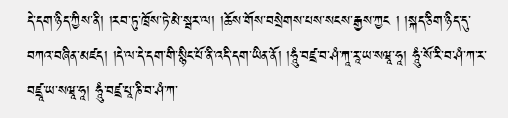དེ་དག་ཉིད་ཀྱིས་ནི། །རབ་ཏུ་ཁྲོས་ཏེ་མེ་སྦར་ལ། །ཆོས་གོས་བསྲེགས་པས་སངས་རྒྱས་ཀྱང ། །སྐད་ཅིག་ཉིད་དུ་བཀའ་བཞིན་མཛད། །དེ་ལ་དེ་དག་གི་སྙིང་པོ་ནི་འདི་དག་ཡིན་ནོ། །ཧཱུཾ་བཛྲ་བ་ཤཾ་ཀཱ་རཱ་ཡ་སཝཱ་ཧཱ། ཧཱུཾ་སོ་རི་བ་ཤཾ་ཀ་ར་བཛྲཱ་ཡ་སཝཱ་ཧཱ། ཧཱུཾ་བཛྲ་པཱ་ཎི་བ་ཤཾ་ཀ་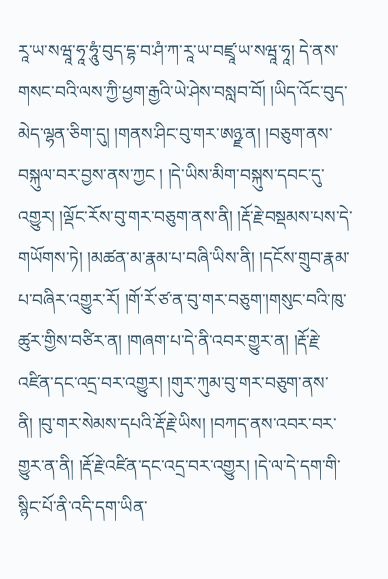རཱ་ཡ་སཝཱ་ཧཱ་ཧཱུཾ་བུད་དྷ་བ་ཤཾ་ཀ་རཱ་ཡ་བཛྲཱ་ཡ་སཝཱ་ཧཱ། དེ་ནས་གསང་བའི་ལས་ཀྱི་ཕྱག་རྒྱའི་ཡེ་ཤེས་བསླབ་བོ། །ཡིད་འོང་བུད་མེད་ལྷན་ཅིག་དུ། །གནས་ཤིང་བུ་གར་ཨཉྫ་ན། །བཅུག་ནས་བསྐུལ་བར་བྱས་ནས་ཀྱང ། །དེ་ཡིས་མིག་བསྐུས་དབང་དུ་འགྱུར། །ལྡོང་རོས་བུ་གར་བཅུག་ནས་ནི། །རྡོ་རྗེ་བསྡམས་པས་དེ་གཡོགས་ཏེ། །མཚན་མ་རྣམ་པ་བཞི་ཡིས་ནི། །དངོས་གྲུབ་རྣམ་པ་བཞིར་འགྱུར་རོ། །གོ་རོ་ཙ་ན་བུ་གར་བཅུག་།གསུང་བའི་ཁུ་ཚུར་གྱིས་བཙིར་ན། །གཞག་པ་དེ་ནི་འབར་གྱུར་ན། །རྡོ་རྗེ་འཛིན་དང་འདྲ་བར་འགྱུར། །གུར་ཀུམ་བུ་གར་བཅུག་ནས་ནི། །བུ་གར་སེམས་དཔའི་རྡོ་རྗེ་ཡིས། །བཀད་ནས་འབར་བར་གྱུར་ན་ནི། །རྡོ་རྗེ་འཛིན་དང་འདྲ་བར་འགྱུར། །དེ་ལ་དེ་དག་གི་སྙིང་པོ་ནི་འདི་དག་ཡིན་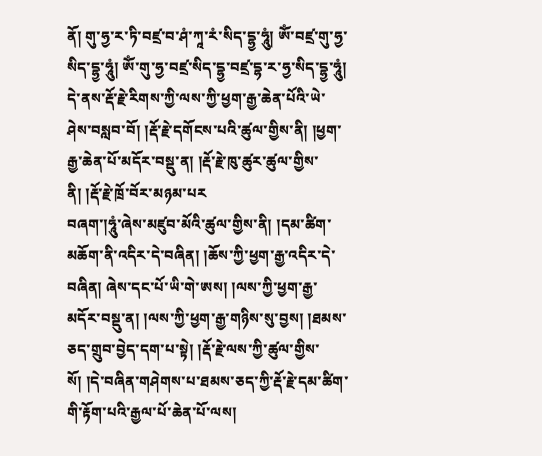ནོ། གུ་ཧྱ་ར་ཏི་བཛྲ་བ་ཤཾ་ཀཱ་རཾ་སིད་དྷྱ་ཧཱུཾ། ཨོཾ་བཛྲ་གུ་ཧྱ་སིད་དྷྱ་ཧཱུཾ། ཨོཾ་གུ་ཧྱ་བཛྲ་སིད་དྷྱ་བཛྲ་དྷ་ར་ཧྱ་སིད་དྷྱ་ཧཱུཾ། དེ་ནས་རྡོ་རྗེ་རིགས་ཀྱི་ལས་ཀྱི་ཕྱག་རྒྱ་ཆེན་པོའི་ཡེ་ཤེས་བསླབ་བོ། །རྡོ་རྗེ་དགོངས་པའི་ཚུལ་གྱིས་ནི། །ཕྱག་རྒྱ་ཆེན་པོ་མདོར་བསྡུ་ན། །རྡོ་རྗེ་ཁུ་ཚུར་ཚུལ་གྱིས་ནི། །རྡོ་རྗེ་ཁྲོ་བོར་མཉམ་པར
བཞག་།ཧཱུཾ་ཞེས་མཛུབ་མོའི་ཚུལ་གྱིས་ནི། །དམ་ཚིག་མཆོག་ནི་འདིར་དེ་བཞིན། །ཆོས་ཀྱི་ཕྱག་རྒྱ་འདིར་དེ་བཞིན། ཞེས་དང་པོ་ཡི་གེ་ཨས། །ལས་ཀྱི་ཕྱག་རྒྱ་མདོར་བསྡུ་ན། །ལས་ཀྱི་ཕྱག་རྒྱ་གཉིས་སུ་བྱས། །ཐམས་ཅད་གྲུབ་བྱེད་དག་པ་སྟེ། །རྡོ་རྗེ་ལས་ཀྱི་ཚུལ་གྱིས་སོ། །དེ་བཞིན་གཤེགས་པ་ཐམས་ཅད་ཀྱི་རྡོ་རྗེ་དམ་ཚིག་གི་རྟོག་པའི་རྒྱལ་པོ་ཆེན་པོ་ལས།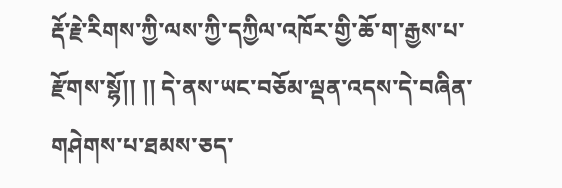རྡོ་རྗེ་རིགས་ཀྱི་ལས་ཀྱི་དཀྱིལ་འཁོར་གྱི་ཆོ་ག་རྒྱས་པ་རྫོགས་སྷོ།། །། དེ་ནས་ཡང་བཅོམ་ལྡན་འདས་དེ་བཞིན་གཤེགས་པ་ཐམས་ཅད་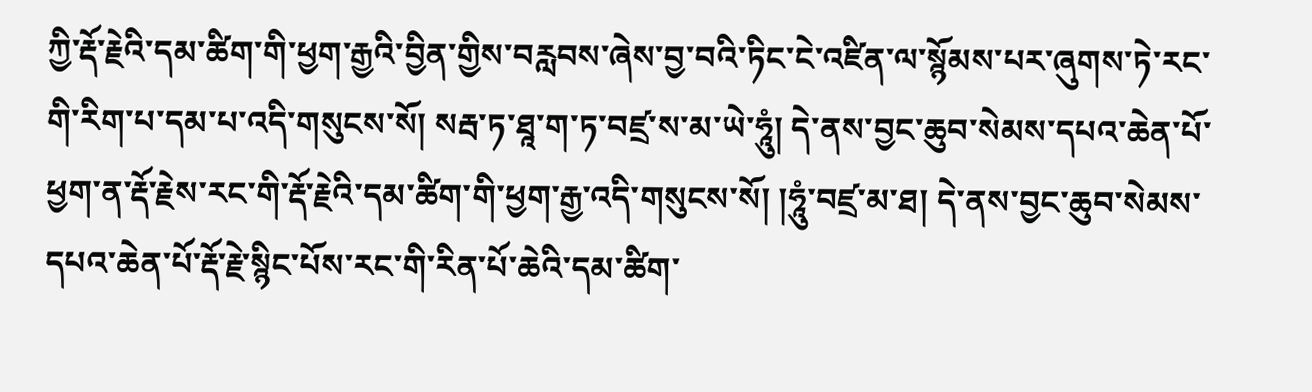ཀྱི་རྡོ་རྗེའི་དམ་ཚིག་གི་ཕྱག་རྒྱའི་བྱིན་གྱིས་བརླབས་ཞེས་བྱ་བའི་ཏིང་ངེ་འཛིན་ལ་སྙོམས་པར་ཞུགས་ཏེ་རང་གི་རིག་པ་དམ་པ་འདི་གསུངས་སོ། སརྦ་ཏ་ཐཱ་ག་ཏ་བཛྲ་ས་མ་ཡེ་ཧཱུཾ། དེ་ནས་བྱང་ཆུབ་སེམས་དཔའ་ཆེན་པོ་ཕྱག་ན་རྡོ་རྗེས་རང་གི་རྡོ་རྗེའི་དམ་ཚིག་གི་ཕྱག་རྒྱ་འདི་གསུངས་སོ། །ཧཱུཾ་བཛྲ་མ་ཐ། དེ་ནས་བྱང་ཆུབ་སེམས་དཔའ་ཆེན་པོ་རྡོ་རྗེ་སྙིང་པོས་རང་གི་རིན་པོ་ཆེའི་དམ་ཚིག་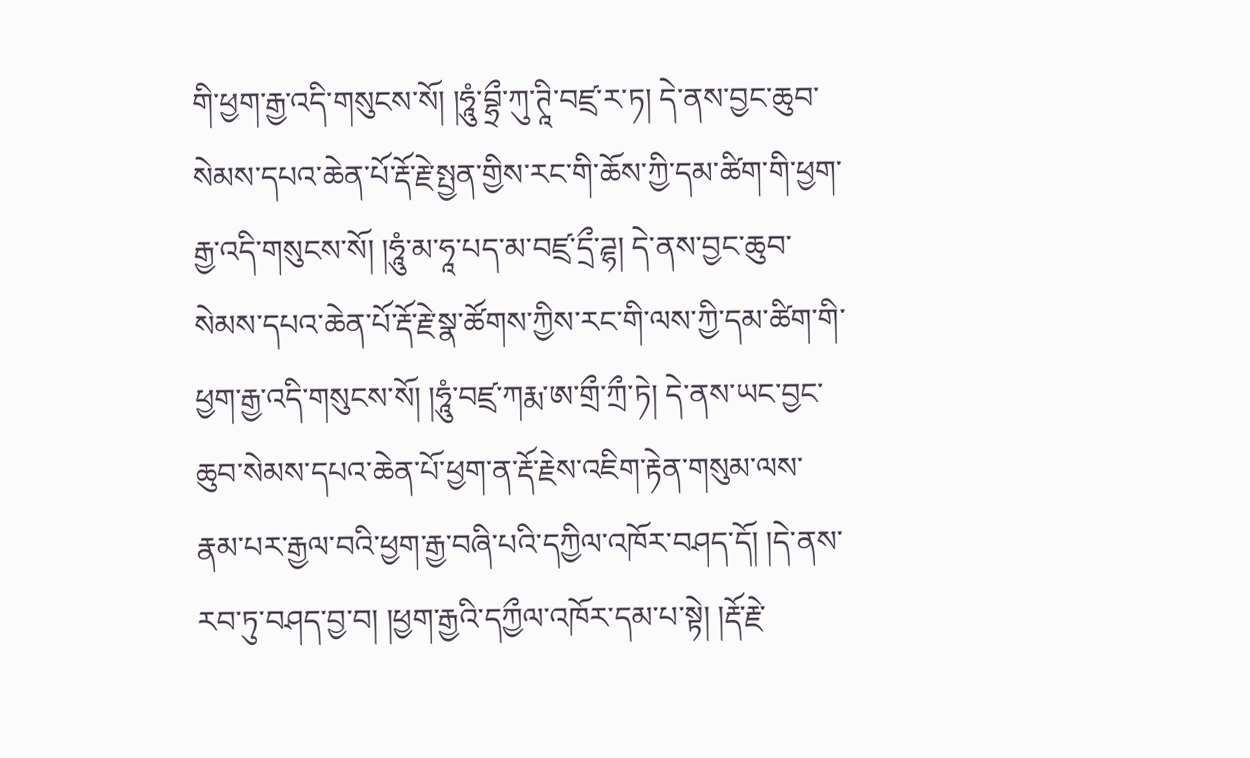གི་ཕྱག་རྒྱ་འདི་གསུངས་སོ། །ཧཱུཾ་བྷྲྀ་ཀུ་ཊཱི་བཛྲ་ར་ཏ། དེ་ནས་བྱང་ཆུབ་སེམས་དཔའ་ཆེན་པོ་རྡོ་རྗེ་སྤྱན་གྱིས་རང་གི་ཆོས་ཀྱི་དམ་ཚིག་གི་ཕྱག་རྒྱ་འདི་གསུངས་སོ། །ཧཱུཾ་མ་ཧཱ་པད་མ་བཛྲ་དྲྀ་ཌྷ། དེ་ནས་བྱང་ཆུབ་སེམས་དཔའ་ཆེན་པོ་རྡོ་རྗེ་སྣ་ཚོགས་ཀྱིས་རང་གི་ལས་ཀྱི་དམ་ཚིག་གི་ཕྱག་རྒྱ་འདི་གསུངས་སོ། །ཧཱུཾ་བཛྲ་ཀརྨ་ཨ་གྲྀ་ཀྲྀ་ཏེ། དེ་ནས་ཡང་བྱང་ཆུབ་སེམས་དཔའ་ཆེན་པོ་ཕྱག་ན་རྡོ་རྗེས་འཇིག་རྟེན་གསུམ་ལས་རྣམ་པར་རྒྱལ་བའི་ཕྱག་རྒྱ་བཞི་པའི་དཀྱིལ་འཁོར་བཤད་དོ། །དེ་ནས་རབ་ཏུ་བཤད་བྱ་བ། །ཕྱག་རྒྱའི་དཀྱྀལ་འཁོར་དམ་པ་སྟེ། །རྡོ་རྗེ་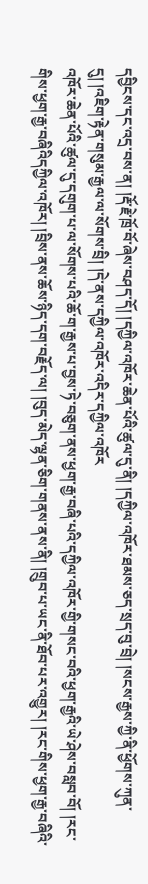དབྱིངས་དང་འདྲ་བས་ན། །རྡོ་རྗེ་ཁྲོ་བོ་ཞེས་བཤད་དོ། །དཀྱིལ་འཁོར་ཆེན་པོའི་ཚུལ་དུ་ནི། །དཀྱིལ་འཁོར་ཐམས་ཅད་སྲད་བུ་བྲེ། །སངས་རྒྱས་ཀྱི་ནི་ཕྱོགས་ཀུན་དུ། །འཇིག་རྟེན་གསུམ་རྒྱལ་ལ་སོགས་བྲི། །དེ་ནས་དཀྱིལ་འཁོར་འདིར་དཀྱིལ་འཁོར
འཁོར་ཆེན་པོའི་ཚུལ་དུ་དགུག་པ་ལ་སོགས་པའི་ཆོ་ག་རྒྱས་པ་བྱས་ཏེ་བཅུག་ནས་ཕྱག་རྒྱ་བཞི་པའི་དཀྱིལ་འཁོར་གྱི་གསང་བའི་ཕྱག་རྒྱའི་ཡེ་ཤེས་བསླབ་བོ། །རང་གིས་ཕྱག་རྒྱ་བཞིའིདཀྱིལ་འཁོར། །བྲིས་ནས་ཆོས་ཉིད་དག་བརྗོད་ལ། །བུད་མེད་ལྷན་ཅིག་གནས་ནས་ནི། །གྲུབ་པ་ཡང་ནི་ཐོབ་པར་འགྱུར། །རང་གིས་ཕྱག་རྒྱ་བཞིའི་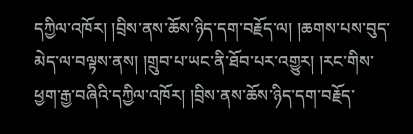དཀྱིལ་འཁོར། །བྲིས་ནས་ཆོས་ཉིད་དག་བརྗོད་ལ། །ཆགས་པས་བུད་མེད་ལ་བལྟས་ནས། །གྲུབ་པ་ཡང་ནི་ཐོབ་པར་འགྱུར། །རང་གིས་ཕྱག་རྒྱ་བཞིའི་དཀྱིལ་འཁོར། །བྲིས་ནས་ཆོས་ཉིད་དག་བརྗོད་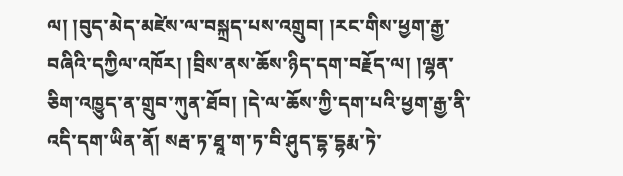ལ། །བུད་མེད་མཛེས་ལ་བསྐྲད་པས་འགྲུབ། །རང་གིས་ཕྱག་རྒྱ་བཞིའི་དཀྱིལ་འཁོར། །བྲིས་ནས་ཆོས་ཉིད་དག་བརྗོད་ལ། །ལྷན་ཅིག་འཁྱུད་ན་གྲུབ་ཀུན་ཐོབ། །དེ་ལ་ཆོས་ཀྱི་དག་པའི་ཕྱག་རྒྱ་ནི་འདི་དག་ཡིན་ནོ། སརྦ་ཏ་ཐཱ་ག་ཏ་བི་ཤུད་དྷ་དྷརྨ་ཏེ་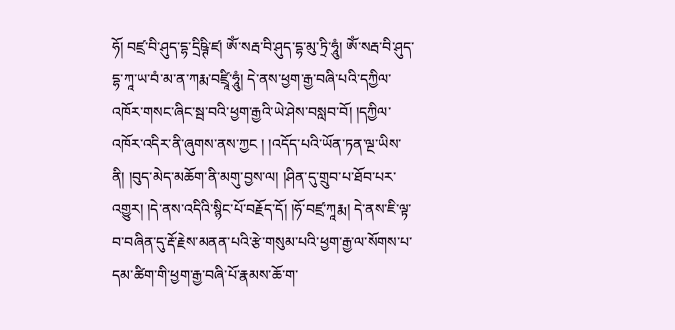ཧོ། བཛྲ་བི་ཤུད་དྷ་དྲིཥྚི་ཛ། ཨོཾ་སརྦ་བི་ཤུད་དྷ་མུ་ཏྲི་ཧཱུཾ། ཨོཾ་སརྦ་བི་ཤུད་དྷ་ཀཱ་ཡ་བཾ་མ་ན་ཀརྨ་བཛྲཱི་ཧཱུཾ། དེ་ནས་ཕྱག་རྒྱ་བཞི་པའི་དཀྱིལ་འཁོར་གསང་ཞིང་སྦ་བའི་ཕྱག་རྒྱའི་ཡེ་ཤེས་བསླབ་བོ། །དཀྱིལ་འཁོར་འདིར་ནི་ཞུགས་ནས་ཀྱང ། །འདོད་པའི་ཡོན་ཏན་ལྔ་ཡིས་ནི། །བུད་མེད་མཆོག་ནི་མགུ་བྱས་ལ། །ཤིན་དུ་གྲུབ་པ་ཐོབ་པར་འགྱུར། །དེ་ནས་འདིའི་སྙིང་པོ་བརྗོད་དོ། །ཧོ་བཛྲ་ཀཱརྨ། དེ་ནས་ཇི་ལྟ་བ་བཞིན་དུ་རྡོ་རྗེས་མནན་པའི་རྩེ་གསུམ་པའི་ཕྱག་རྒྱ་ལ་སོགས་པ་དམ་ཚིག་གི་ཕྱག་རྒྱ་བཞི་པོ་རྣམས་ཆོ་ག་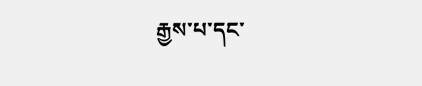རྒྱས་པ་དང་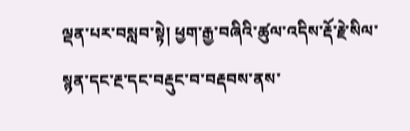ལྡན་པར་བསླབ་སྟེ། ཕྱག་རྒྱ་བཞིའི་ཚུལ་འདིས་རྡོ་རྗེ་སིལ་སྙན་དང་རྔ་དང་བརྡུང་བ་བརྡབས་ནས་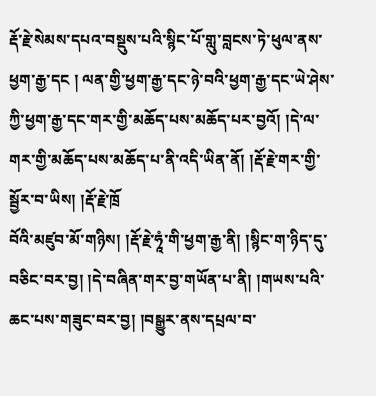རྡོ་རྗེ་སེམས་དཔའ་བསྡུས་པའི་སྙིང་པོ་གླུ་བླངས་ཏེ་ཕུལ་ནས་ཕྱག་རྒྱ་དང ། ལན་གྱི་ཕྱག་རྒྱ་དང་ཉེ་བའི་ཕྱག་རྒྱ་དང་ཡེ་ཤེས་ཀྱི་ཕྱག་རྒྱ་དང་གར་གྱི་མཆོད་པས་མཆོད་པར་བྱའོ། །དེ་ལ་གར་གྱི་མཆོད་པས་མཆོད་པ་ནི་འདི་ཡིན་ནོ། །རྡོ་རྗེ་གར་གྱི་སྦྱོར་བ་ཡིས། །རྡོ་རྗེ་ཁྲོ
བོའི་མཛུབ་མོ་གཉིས། །རྡོ་རྗེ་ཧཱཾ་གི་ཕྱག་རྒྱ་ནི། །སྙིང་ག་ཉིད་དུ་བཅིང་བར་བྱ། །དེ་བཞིན་གར་བྱ་གཡོན་པ་ནི། །གཡས་པའི་ཆང་པས་གཟུང་བར་བྱ། །བསྒྱུར་ནས་དཔྲལ་བ་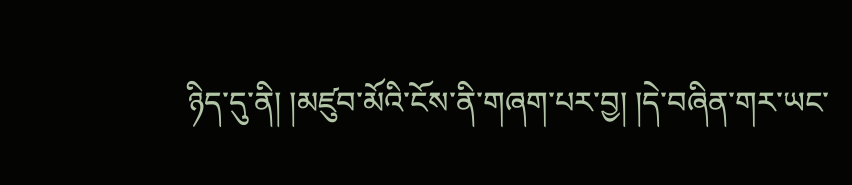ཉིད་དུ་ནི། །མཛུབ་མོའི་ངོས་ནི་གཞག་པར་བྱ། །དེ་བཞིན་གར་ཡང་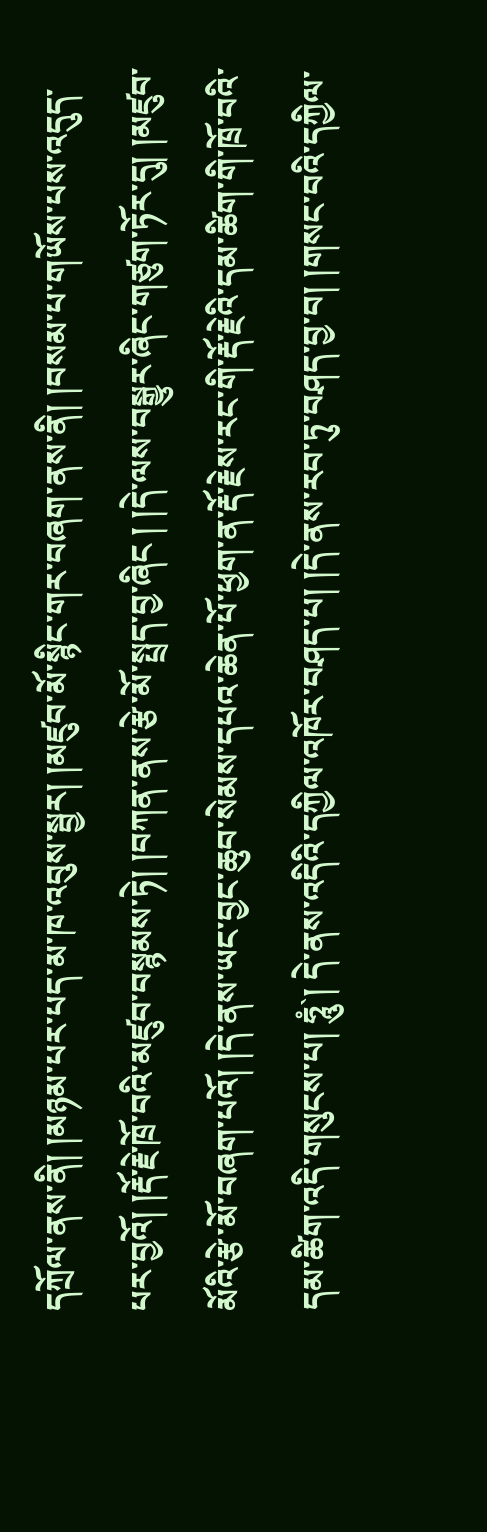དཀྲོལ་ནས་ནི། །མཉམ་པར་པད་མ་ཁ་འབུས་སྦྱར། །མཛུབ་མོ་སྙིང་གར་བཞག་ནས་ནི། །བསམ་པ་གཡོས་པས་འདུད་པར་བྱའོ། །རྡོ་རྗེ་ཁྲོ་བའི་མཛུབ་བསྙམས་ཏེ། །བཀན་ནས་རྩེ་མོ་སྤྲད་བྱ་ཞིང ། །དེ་ལས་བསྒྱུར་ཞིང་གཙུག་ཏོར་དུ། །མཛུབ་མོའི་རྩེ་མོ་བཞག་པའོ། །དེ་ནས་ཡང་བྱང་ཆུབ་སེམས་དཔའ་ཆེན་པོ་ཕྱག་ན་རྡོ་རྗེས་རང་གི་རྡོ་རྗེའི་དམ་ཚིག་གི་ཁྲོ་བའི་དམ་ཚིག་འདི་གསུངས་པ། ཧཱུཾ`། དེ་ནས་འདིའི་དཀྱིལ་འཁོར་བཤད་པ། །དེ་ནས་རབ་ཏུ་བཤད་བྱ་བ། །གསང་བའི་དཀྱིལ་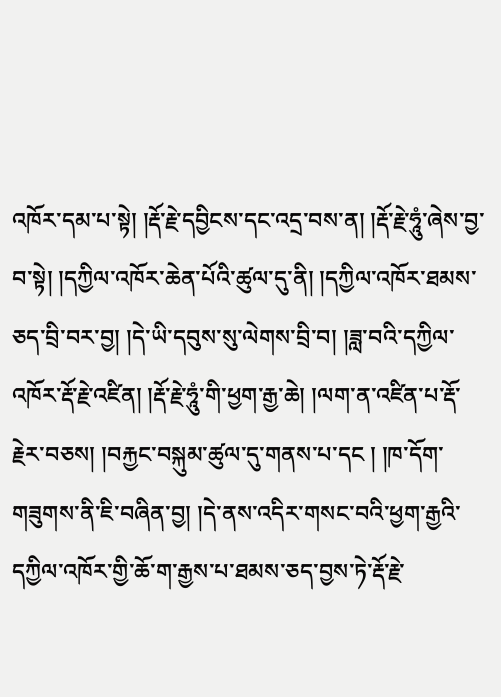འཁོར་དམ་པ་སྟེ། །རྡོ་རྗེ་དབྱིངས་དང་འདྲ་བས་ན། །རྡོ་རྗེ་ཧཱུཾ་ཞེས་བྱ་བ་སྟེ། །དཀྱིལ་འཁོར་ཆེན་པོའི་ཚུལ་དུ་ནི། །དཀྱིལ་འཁོར་ཐམས་ཅད་བྲི་བར་བྱ། །དེ་ཡི་དབུས་སུ་ལེགས་བྲི་བ། །ཟླ་བའི་དཀྱིལ་འཁོར་རྡོ་རྗེ་འཛིན། །རྡོ་རྗེ་ཧཱུཾ་གི་ཕྱག་རྒྱ་ཆེ། །ལག་ན་འཛིན་པ་རྡོ་རྗེར་བཅས། །བརྐྱང་བསྐུམ་ཚུལ་དུ་གནས་པ་དང ། །ཁ་དོག་གཟུགས་ནི་ཇི་བཞིན་བྱ། །དེ་ནས་འདིར་གསང་བའི་ཕྱག་རྒྱའི་དཀྱིལ་འཁོར་གྱི་ཆོ་ག་རྒྱས་པ་ཐམས་ཅད་བྱས་ཏེ་རྡོ་རྗེ་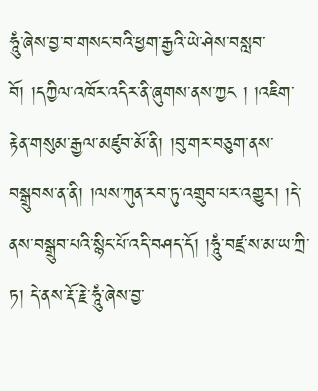ཧཱུཾ་ཞེས་བྱ་བ་གསང་བའི་ཕྱག་རྒྱའི་ཡེ་ཤེས་བསླབ་བོ། །དཀྱིལ་འཁོར་འདིར་ནི་ཞུགས་ནས་ཀྱང ། །འཇིག་རྟེན་གསུམ་རྒྱལ་མཛུབ་མོ་ནི། །བུ་གར་བཅུག་ནས་བསྒྲུབས་ན་ནི། །ལས་ཀུན་རབ་ཏུ་འགྲུབ་པར་འགྱུར། །དེ་ནས་བསྒྲུབ་པའི་སྙིང་པོ་འདི་བཤད་དོ། །ཧཱུཾ་བཛྲ་ས་མ་ཡ་ཀྲི་ཏ། དེ་ནས་རྡོ་རྗེ་ཧཱུཾ་ཞེས་བྱ་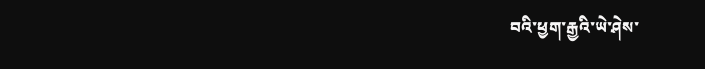བའི་ཕྱག་རྒྱའི་ཡེ་ཤེས་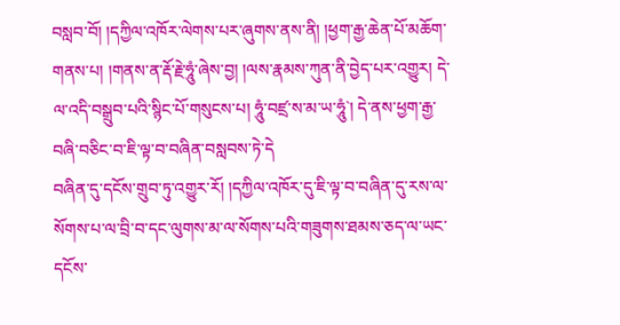བསླབ་བོ། །དཀྱིལ་འཁོར་ལེགས་པར་ཞུགས་ནས་ནི། །ཕྱག་རྒྱ་ཆེན་པོ་མཆོག་གནས་པ། །གནས་ན་རྡོ་རྗེ་ཧཱུཾ་ཞེས་བྱ། །ལས་རྣམས་ཀུན་ནི་བྱེད་པར་འགྱུར། དེ་ལ་འདི་བསྒྲུབ་པའི་སྙིང་པོ་གསུངས་པ། ཧཱུཾ་བཛྲ་ས་མ་ཡ་ཧཱུཾ`། དེ་ནས་ཕྱག་རྒྱ་བཞི་བཅིང་བ་ཇི་ལྟ་བ་བཞིན་བསླབས་ཏེ་དེ
བཞིན་དུ་དངོས་གྲུབ་ཏུ་འགྱུར་རོ། །དཀྱིལ་འཁོར་དུ་ཇི་ལྟ་བ་བཞིན་དུ་རས་ལ་སོགས་པ་ལ་བྲི་བ་དང་ལུགས་མ་ལ་སོགས་པའི་གཟུགས་ཐམས་ཅད་ལ་ཡང་དངོས་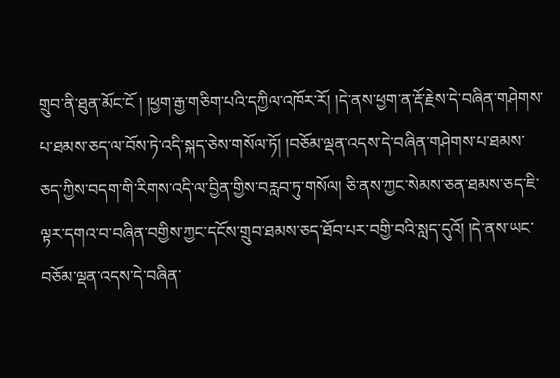གྲུབ་ནི་ཐུན་མོང་ངོ ། །ཕྱག་རྒྱ་གཅིག་པའི་དཀྱིལ་འཁོར་རོ། །དེ་ནས་ཕྱག་ན་རྡོ་རྗེས་དེ་བཞིན་གཤེགས་པ་ཐམས་ཅད་ལ་བོས་ཏེ་འདི་སྐད་ཅེས་གསོལ་ཏོ། །བཅོམ་ལྡན་འདས་དེ་བཞིན་གཤེགས་པ་ཐམས་ཅད་ཀྱིས་བདག་གི་རིགས་འདི་ལ་བྱིན་གྱིས་བརླབ་ཏུ་གསོལ། ཅི་ནས་ཀྱང་སེམས་ཅན་ཐམས་ཅད་ཇི་ལྟར་དགའ་བ་བཞིན་བགྱིས་ཀྱང་དངོས་གྲུབ་ཐམས་ཅད་ཐོབ་པར་བགྱི་བའི་སླད་དུའོ། །དེ་ནས་ཡང་བཅོམ་ལྡན་འདས་དེ་བཞིན་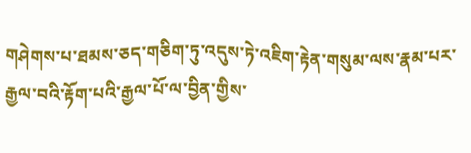གཤེགས་པ་ཐམས་ཅད་གཅིག་ཏུ་འདུས་ཏེ་འཇིག་རྟེན་གསུམ་ལས་རྣམ་པར་རྒྱལ་བའི་རྟོག་པའི་རྒྱལ་པོ་ལ་བྱིན་གྱིས་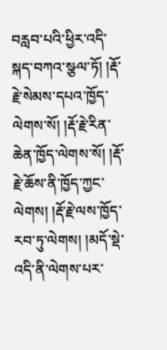བརླབ་པའི་ཕྱིར་འདི་སྐད་བཀའ་སྩལ་ཏོ། །རྡོ་རྗེ་སེམས་དཔའ་ཁྱོད་ལེགས་སོ། །རྡོ་རྗེ་རིན་ཆེན་ཁྱོད་ལེགས་སོ། །རྡོ་རྗེ་ཆོས་ནི་ཁྱོད་ཀྱང་ལེགས། །རྡོ་རྗེ་ལས་ཁྱོད་རབ་ཏུ་ལེགས། །མདོ་སྡེ་འདི་ནི་ལེགས་པར་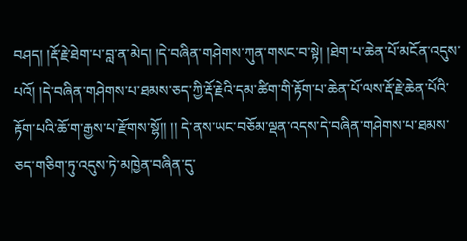བཤད། །རྡོ་རྗེ་ཐེག་པ་བླ་ན་མེད། །དེ་བཞིན་གཤེགས་ཀུན་གསང་བ་སྟེ། །ཐེག་པ་ཆེན་པོ་མངོན་འདུས་པའོ། །དེ་བཞིན་གཤེགས་པ་ཐམས་ཅད་ཀྱི་རྡོ་རྗེའི་དམ་ཚིག་གི་རྟོག་པ་ཆེན་པོ་ལས་རྡོ་རྗེ་ཆེན་པོའི་རྟོག་པའི་ཆོ་ག་རྒྱས་པ་རྫོགས་སྷོ།། །། དེ་ནས་ཡང་བཅོམ་ལྡན་འདས་དེ་བཞིན་གཤེགས་པ་ཐམས་ཅད་གཅིག་ཏུ་འདུས་ཏེ་མཁྱེན་བཞིན་དུ་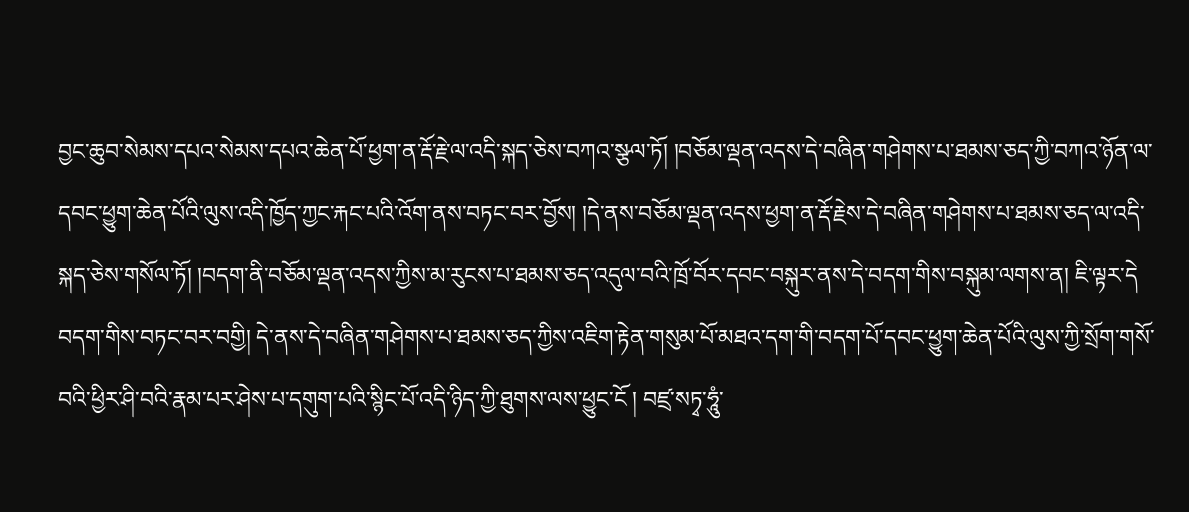བྱང་ཆུབ་སེམས་དཔའ་སེམས་དཔའ་ཆེན་པོ་ཕྱག་ན་རྡོ་རྗེ་ལ་འདི་སྐད་ཅེས་བཀའ་སྩལ་ཏོ། །བཅོམ་ལྡན་འདས་དེ་བཞིན་གཤེགས་པ་ཐམས་ཅད་ཀྱི་བཀའ་ཉོན་ལ་དབང་ཕྱུག་ཆེན་པོའི་ལུས་འདི་ཁྱོད་ཀྱང་རྐང་པའི་འོག་ནས་བཏང་བར་བྱོས། །དེ་ནས་བཅོམ་ལྡན་འདས་ཕྱག་ན་རྡོ་རྗེས་དེ་བཞིན་གཤེགས་པ་ཐམས་ཅད་ལ་འདི་སྐད་ཅེས་གསོལ་ཏོ། །བདག་ནི་བཅོམ་ལྡན་འདས་ཀྱིས་མ་རུངས་པ་ཐམས་ཅད་འདུལ་བའི་ཁྲོ་བོར་དབང་བསྐུར་ནས་དེ་བདག་གིས་བསྐུམ་ལགས་ན། ཇི་ལྟར་དེ
བདག་གིས་བཏང་བར་བགྱི། དེ་ནས་དེ་བཞིན་གཤེགས་པ་ཐམས་ཅད་ཀྱིས་འཇིག་རྟེན་གསུམ་པོ་མཐའ་དག་གི་བདག་པོ་དབང་ཕྱུག་ཆེན་པོའི་ལུས་ཀྱི་སྲོག་གསོ་བའི་ཕྱིར་ཤི་བའི་རྣམ་པར་ཤེས་པ་དགུག་པའི་སྙིང་པོ་འདི་ཉིད་ཀྱི་ཐུགས་ལས་ཕྱུང་ངོ ། བཛྲ་སཏྭ་ཧཱུཾ་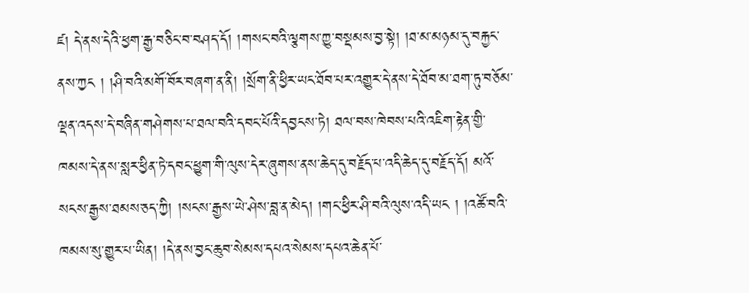ཛ། དེ་ནས་དེའི་ཕྱག་རྒྱ་བཅིང་བ་བཤད་དོ། །གསང་བའི་ལྕགས་ཀྱུ་བསྡམས་བྱ་སྟེ། །ཐ་མ་མཉམ་དུ་བརྐྱང་ནས་ཀྱང ། །ཤི་བའི་མགོ་བོར་བཞག་ན་ནི། །སྲོག་ནི་ཕྱིར་ཡང་ཐོབ་པར་འགྱུར་དེ་ནས་དེ་ཐོབ་མ་ཐག་ཏུ་བཅོམ་ལྡན་འདས་དེ་བཞིན་གཤེགས་པ་ཐལ་བའི་དབང་པོའི་དབྱངས་ཏེ། ཐལ་བས་ཁེབས་པའི་འཇིག་རྟེན་གྱི་ཁམས་དེ་ནས་སླར་ཕྱིན་ཏེ་དབང་ཕྱུག་གི་ལུས་དེར་ཞུགས་ནས་ཆེད་དུ་བརྗོད་པ་འདི་ཆེད་དུ་བརྗོད་དོ། མའོ་སངས་རྒྱས་ཐམས་ཅད་ཀྱི། །སངས་རྒྱས་ཡེ་ཤེས་བླ་ན་མེད། །གང་ཕྱིར་ཤི་བའི་ལུས་འདི་ཡང ། །འཚོ་བའི་ཁམས་སུ་གྱུར་པ་ཡིན། །དེ་ནས་བྱང་ཆུབ་སེམས་དཔའ་སེམས་དཔའ་ཆེན་པོ་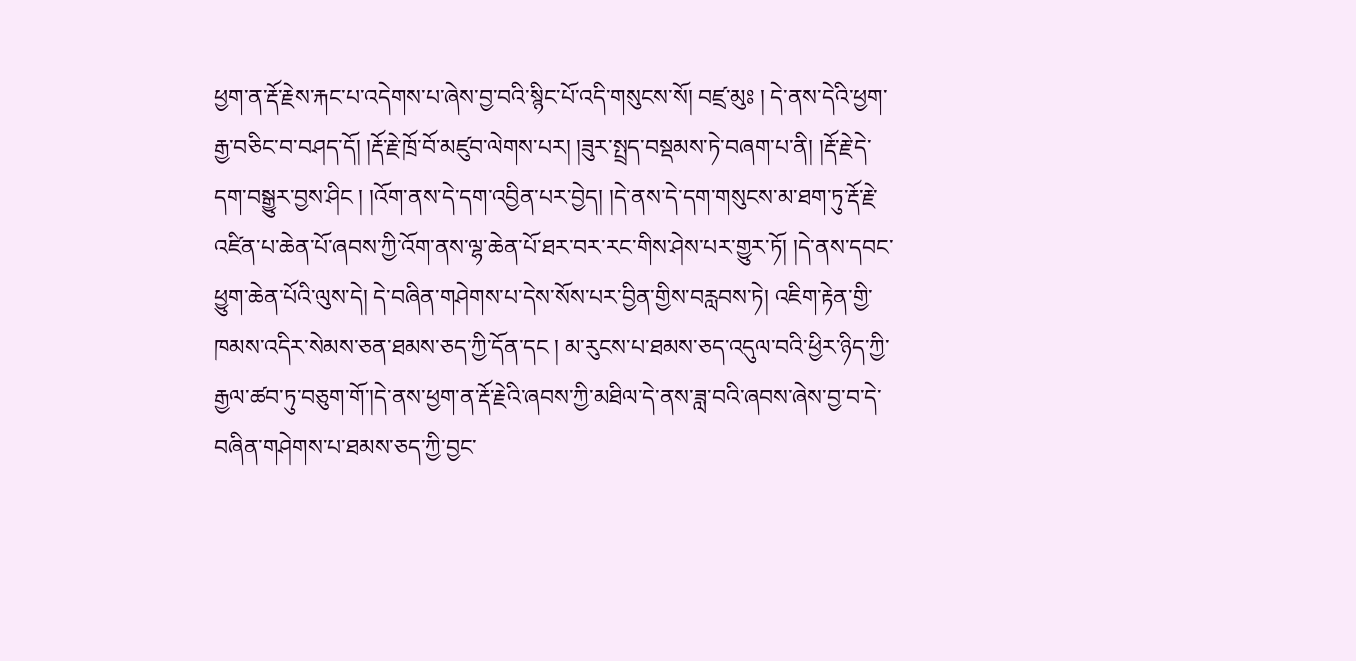ཕྱག་ན་རྡོ་རྗེས་རྐང་པ་འདེགས་པ་ཞེས་བྱ་བའི་སྙིང་པོ་འདི་གསུངས་སོ། བཛྲ་མུཿ ། དེ་ནས་དེའི་ཕྱག་རྒྱ་བཅིང་བ་བཤད་དོ། །རྡོ་རྗེ་ཁྲོ་བོ་མཛུབ་ལེགས་པར། །ཟུར་སྤྲད་བསྡམས་ཏེ་བཞག་པ་ནི། །རྡོ་རྗེ་དེ་དག་བསྒྱུར་བྱས་ཤིང ། །འོག་ནས་དེ་དག་འབྱིན་པར་བྱེད། །དེ་ནས་དེ་དག་གསུངས་མ་ཐག་ཏུ་རྡོ་རྗེ་འཛིན་པ་ཆེན་པོ་ཞབས་ཀྱི་འོག་ནས་ལྷ་ཆེན་པོ་ཐར་བར་རང་གིས་ཤེས་པར་གྱུར་ཏོ། །དེ་ནས་དབང་ཕྱུག་ཆེན་པོའི་ལུས་དེ། དེ་བཞིན་གཤེགས་པ་དེས་སོས་པར་བྱིན་གྱིས་བརླབས་ཏེ། འཇིག་རྟེན་གྱི་ཁམས་འདིར་སེམས་ཅན་ཐམས་ཅད་ཀྱི་དོན་དང ། མ་རུངས་པ་ཐམས་ཅད་འདུལ་བའི་ཕྱིར་ཉིད་ཀྱི་རྒྱལ་ཚབ་ཏུ་བཅུག་གོ་།དེ་ནས་ཕྱག་ན་རྡོ་རྗེའི་ཞབས་ཀྱི་མཐིལ་དེ་ནས་ཟླ་བའི་ཞབས་ཞེས་བྱ་བ་དེ་བཞིན་གཤེགས་པ་ཐམས་ཅད་ཀྱི་བྱང་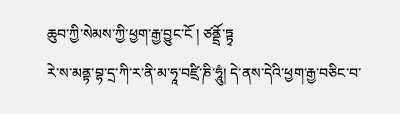ཆུབ་ཀྱི་སེམས་ཀྱི་ཕྱག་རྒྱ་བྱུང་ངོ ། ཙནྡྲོ་ཏྟྭ
རེ་ས་མནྟ་བྷ་དྲ་ཀི་ར་ནི་མ་ཧཱ་བཛྲི་ཎི་ཧཱུཾ། དེ་ནས་དེའི་ཕྱག་རྒྱ་བཅིང་བ་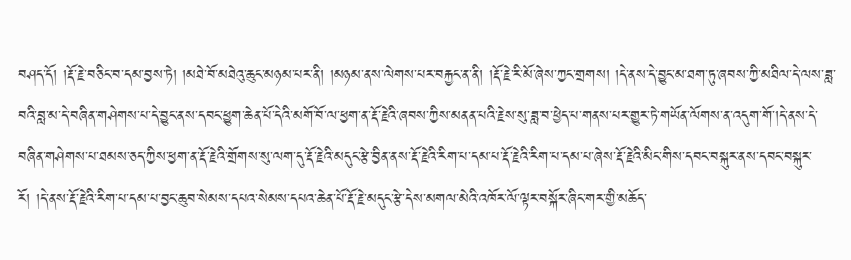བཤད་དོ། །རྡོ་རྗེ་བཅིང་བ་དམ་བྱས་ཏེ། །མཐེ་བོ་མཐེའུ་ཆུང་མཉམ་པར་ནི། །མཉམ་ནས་ལེགས་པར་བརྐྱང་ན་ནི། །རྡོ་རྗེ་རི་མོ་ཞེས་ཀྱང་གྲགས། །དེ་ནས་དེ་བྱུང་མ་ཐག་ཏུ་ཞབས་ཀྱི་མཐིལ་དེ་ལས་ཟླ་བའི་བླ་མ་དེ་བཞིན་གཤེགས་པ་དེ་བྱུང་ནས་དབང་ཕྱུག་ཆེན་པོ་དེའི་མགོ་བོ་ལ་ཕྱག་ན་རྡོ་རྗེའི་ཞབས་ཀྱིས་མནན་པའི་རྗེས་སུ་ཟླ་བ་ཕྱེད་པ་གནས་པར་གྱུར་ཏེ་གཡོན་ལོགས་ན་འདུག་གོ་།དེ་ནས་དེ་བཞིན་གཤེགས་པ་ཐམས་ཅད་ཀྱིས་ཕྱག་ན་རྡོ་རྗེའི་གྲོགས་སུ་ལག་དུ་རྡོ་རྗེའི་མདུང་རྩེ་བྱིན་ནས་རྡོ་རྗེའི་རིག་པ་དམ་པ་རྡོ་རྗེའི་རིག་པ་དམ་པ་ཞེས་རྡོ་རྗེའི་མིང་གིས་དབང་བསྐུར་ནས་དབང་བསྐུར་རོ། །དེ་ནས་རྡོ་རྗེའི་རིག་པ་དམ་པ་བྱང་ཆུབ་སེམས་དཔའ་སེམས་དཔའ་ཆེན་པོ་རྡོ་རྗེ་མདུང་རྩེ་དེས་མགལ་མེའི་འཁོར་ལོ་ལྟར་བསྐོར་ཞིང་གར་གྱི་མཆོད་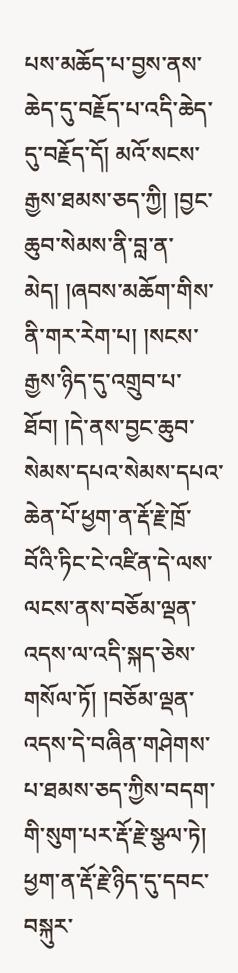པས་མཆོད་པ་བྱས་ནས་ཆེད་དུ་བརྗོད་པ་འདི་ཆེད་དུ་བརྗོད་དོ། མའོ་སངས་རྒྱས་ཐམས་ཅད་ཀྱི། །བྱང་ཆུབ་སེམས་ནི་བླ་ན་མེད། །ཞབས་མཆོག་གིས་ནི་གར་རེག་པ། །སངས་རྒྱས་ཉིད་དུ་འགྲུབ་པ་ཐོབ། །དེ་ནས་བྱང་ཆུབ་སེམས་དཔའ་སེམས་དཔའ་ཆེན་པོ་ཕྱག་ན་རྡོ་རྗེ་ཁྲོ་བོའི་ཏིང་ངེ་འཛིན་དེ་ལས་ལངས་ནས་བཅོམ་ལྡན་འདས་ལ་འདི་སྐད་ཅེས་གསོལ་ཏོ། །བཅོམ་ལྡན་འདས་དེ་བཞིན་གཤེགས་པ་ཐམས་ཅད་ཀྱིས་བདག་གི་སུག་པར་རྡོ་རྗེ་སྩལ་ཏེ། ཕྱག་ན་རྡོ་རྗེ་ཉིད་དུ་དབང་བསྐུར་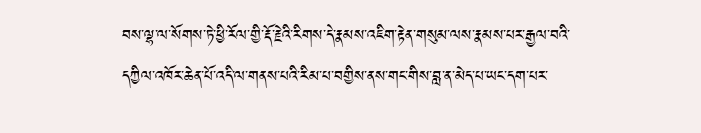བས་ལྷ་ལ་སོགས་ཏེ་ཕྱི་རོལ་གྱི་རྡོ་རྗེའི་རིགས་དེ་རྣམས་འཇིག་རྟེན་གསུམ་ལས་རྣམས་པར་རྒྱལ་བའི་དཀྱིལ་འཁོར་ཆེན་པོ་འདི་ལ་གནས་པའི་རིམ་པ་བགྱིས་ནས་གང་གིས་བླ་ན་མེད་པ་ཡང་དག་པར་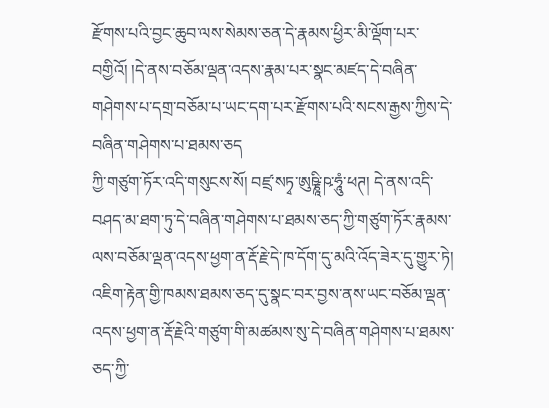རྫོགས་པའི་བྱང་ཆུབ་ལས་སེམས་ཅན་དེ་རྣམས་ཕྱིར་མི་ལྡོག་པར་བགྱིའོ། །དེ་ནས་བཅོམ་ལྡན་འདས་རྣམ་པར་སྣང་མཛད་དེ་བཞིན་གཤེགས་པ་དགྲ་བཅོམ་པ་ཡང་དག་པར་རྫོགས་པའི་སངས་རྒྱས་ཀྱིས་དེ་བཞིན་གཤེགས་པ་ཐམས་ཅད
ཀྱི་གཙུག་ཏོར་འདི་གསུངས་སོ། བཛྲ་སཏྭ་ཨུཥྞཱི་ཥ་ཧཱུཾ་ཕཊ། དེ་ནས་འདི་བཤད་མ་ཐག་ཏུ་དེ་བཞིན་གཤེགས་པ་ཐམས་ཅད་ཀྱི་གཙུག་ཏོར་རྣམས་ལས་བཅོམ་ལྡན་འདས་ཕྱག་ན་རྡོ་རྗེ་དེ་ཁ་དོག་དུ་མའི་འོད་ཟེར་དུ་གྱུར་ཏེ། འཇིག་རྟེན་གྱི་ཁམས་ཐམས་ཅད་དུ་སྣང་བར་བྱས་ནས་ཡང་བཅོམ་ལྡན་འདས་ཕྱག་ན་རྡོ་རྗེའི་གཙུག་གི་མཚམས་སུ་དེ་བཞིན་གཤེགས་པ་ཐམས་ཅད་ཀྱི་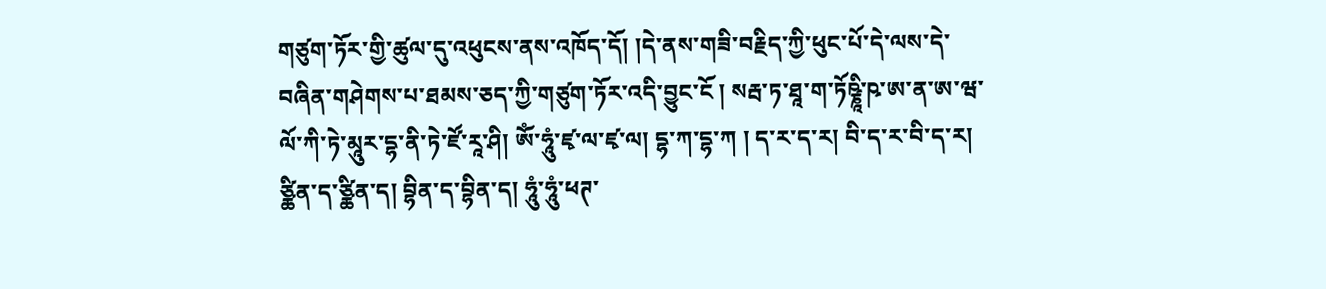གཙུག་ཏོར་གྱི་ཚུལ་དུ་འཕུངས་ནས་འཁོད་དོ། །དེ་ནས་གཟི་བརྗིད་ཀྱི་ཕུང་པོ་དེ་ལས་དེ་བཞིན་གཤེགས་པ་ཐམས་ཅད་ཀྱི་གཙུག་ཏོར་འདི་བྱུང་ངོ ། སརྦ་ཏ་ཐཱ་ག་ཏོཥྞཱི་ཥ་ཨ་ན་ཨ་ཝ་ལོ་ཀི་ཏེ་མཱུར་དྷ་ནི་ཏེ་ཛོ་རཱ་ཤི། ཨོཾ་ཧཱུཾ་ཛྭ་ལ་ཛྭ་ལ། དྷ་ཀ་དྷ་ཀ ། ད་ར་ད་ར། བི་ད་ར་བི་ད་ར། ཙྪིན་ད་ཙྪིན་ད། བྷིན་ད་བྷིན་ད། ཧཱུཾ་ཧཱུཾ་ཕཊ་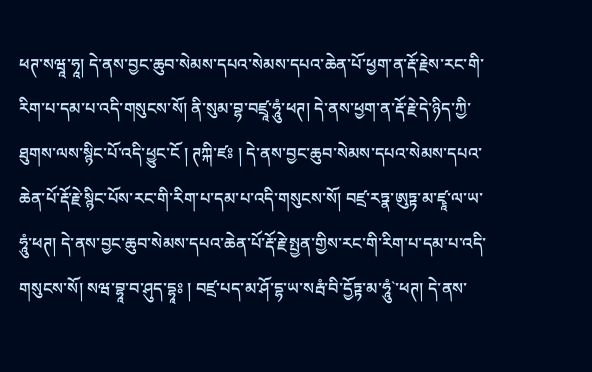ཕཊ་སཝཱ་ཧཱ། དེ་ནས་བྱང་ཆུབ་སེམས་དཔའ་སེམས་དཔའ་ཆེན་པོ་ཕྱག་ན་རྡོ་རྗེས་རང་གི་རིག་པ་དམ་པ་འདི་གསུངས་སོ། ནི་སུམ་བྷ་བཛྲཱ་ཧཱུཾ་ཕཊ། དེ་ནས་ཕྱག་ན་རྡོ་རྗེ་དེ་ཉིད་ཀྱི་ཐུགས་ལས་སྙིང་པོ་འདི་ཕྱུང་ངོ ། ཊཀྐི་ཛཿ ། དེ་ནས་བྱང་ཆུབ་སེམས་དཔའ་སེམས་དཔའ་ཆེན་པོ་རྡོ་རྗེ་སྙིང་པོས་རང་གི་རིག་པ་དམ་པ་འདི་གསུངས་སོ། བཛྲ་རཏྣ་ཨུཏྟ་མ་ཛྭཱ་ལ་ཡ་ཧཱུཾ་ཕཊ། དེ་ནས་བྱང་ཆུབ་སེམས་དཔའ་ཆེན་པོ་རྡོ་རྗེ་སྤྱན་གྱིས་རང་གི་རིག་པ་དམ་པ་འདི་གསུངས་སོ། སཝ་བྷཱ་བ་ཤུད་དྷཱཿ ། བཛྲ་པད་མ་ཤོ་དྷ་ཡ་སརྦཾ་བི་དྱོཏྟ་མ་ཧཱུཾ`་ཕཊ། དེ་ནས་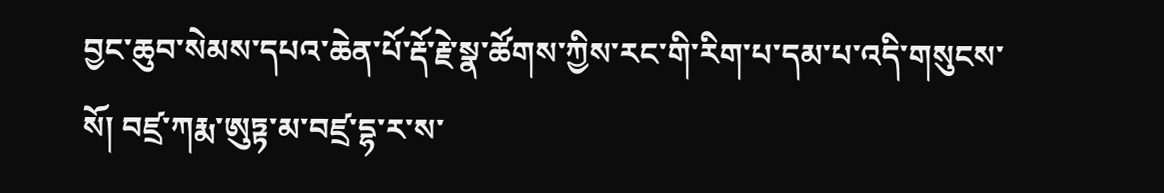བྱང་ཆུབ་སེམས་དཔའ་ཆེན་པོ་རྡོ་རྗེ་སྣ་ཚོགས་ཀྱིས་རང་གི་རིག་པ་དམ་པ་འདི་གསུངས་སོ། བཛྲ་ཀརྨ་ཨུཏྟ་མ་བཛྲ་དྷ་ར་ས་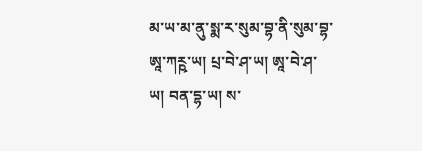མ་ཡ་མ་ནུ་སྨ་ར་སུམ་བྷ་ནི་སུམ་བྷ་ཨཱ་ཀཪྵ་ཡ། པྲ་བེ་ཤ་ཡ། ཨཱ་བེ་ཤ་ཡ། བན་དྷ་ཡ། ས་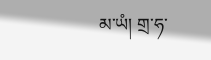མ་ཡཾ། གྲ་ཧ་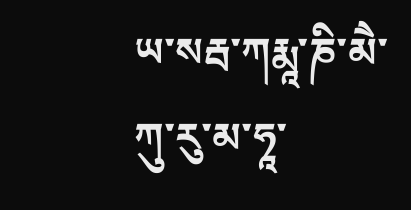ཡ་སརྦ་ཀརྨཱ་ཎི་མཻ་ཀུ་རུ་མ་ཧཱ་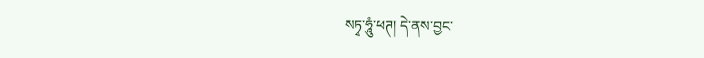སཏྭ་ཧཱུཾ་ཕཊ། དེ་ནས་བྱང་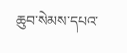ཆུབ་སེམས་དཔའ་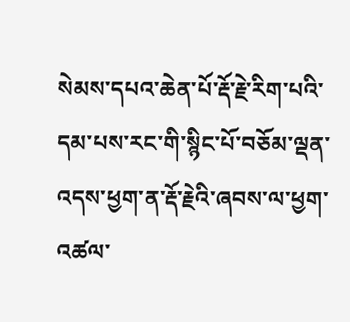སེམས་དཔའ་ཆེན་པོ་རྡོ་རྗེ་རིག་པའི་དམ་པས་རང་གི་སྙིང་པོ་བཅོམ་ལྡན་འདས་ཕྱག་ན་རྡོ་རྗེའི་ཞབས་ལ་ཕྱག་འཚལ་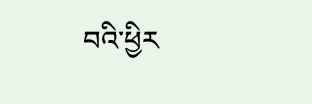བའི་ཕྱིར